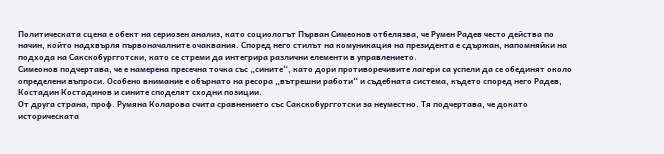Политическата сцена е обект на сериозен анализ, като социологът Първан Симеонов отбелязва, че Румен Радев често действа по начин, който надхвърля първоначалните очаквания. Според него стилът на комуникация на президента е сдържан, напомняйки на подхода на Сакскобургготски, като се стреми да интегрира различни елементи в управлението.
Симеонов подчертава, че е намерена пресечна точка със „сините“, като дори противоречивите лагери са успели да се обединят около определени въпроси. Особено внимание е обърнато на ресора „вътрешни работи“ и съдебната система, където според него Радев, Костадин Костадинов и сините споделят сходни позиции.
От друга страна, проф. Румяна Коларова счита сравнението със Сакскобургготски за неуместно. Тя подчертава, че докато историческата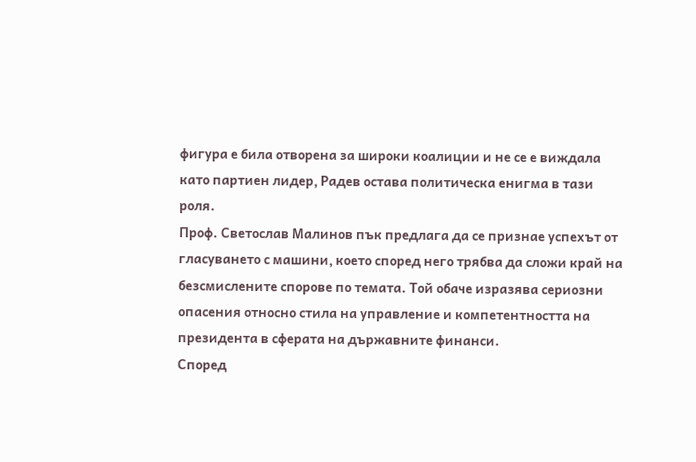фигура е била отворена за широки коалиции и не се е виждала като партиен лидер, Радев остава политическа енигма в тази роля.
Проф. Светослав Малинов пък предлага да се признае успехът от гласуването с машини, което според него трябва да сложи край на безсмислените спорове по темата. Той обаче изразява сериозни опасения относно стила на управление и компетентността на президента в сферата на държавните финанси.
Според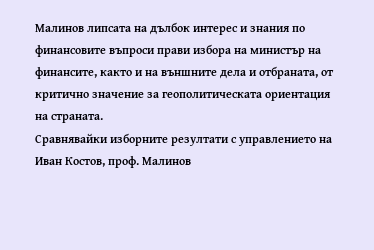Малинов липсата на дълбок интерес и знания по финансовите въпроси прави избора на министър на финансите, както и на външните дела и отбраната, от критично значение за геополитическата ориентация на страната.
Сравнявайки изборните резултати с управлението на Иван Костов, проф. Малинов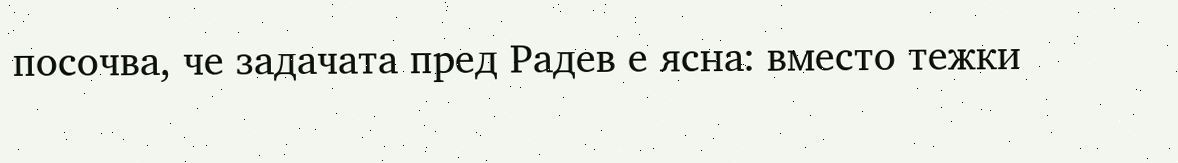посочва, че задачата пред Радев е ясна: вместо тежки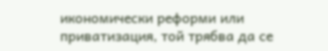икономически реформи или приватизация, той трябва да се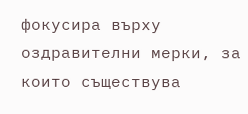фокусира върху оздравителни мерки, за които съществува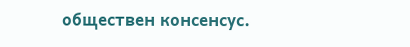обществен консенсус.